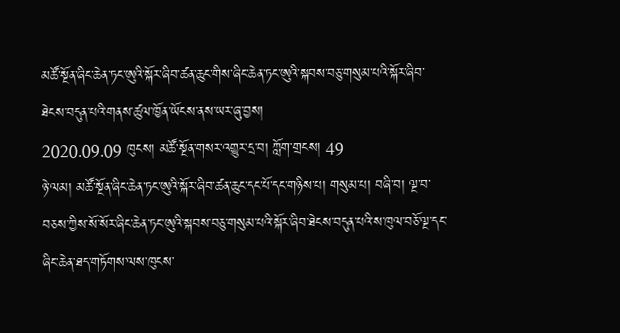མཚོ་སྔོན་ཞིང་ཆེན་ཏང་ཨུའི་སྐོར་ཞིབ་ཚན་ཆུང་གིས་ཞིང་ཆེན་ཏང་ཨུའི་སྐབས་བཅུ་གསུམ་པའི་སྐོར་ཞིབ་ཐེངས་བདུན་པའི་གནས་ཚུལ་ཁྱོན་ཡོངས་ནས་ཡར་ཞུ་བྱས།
2020.09.09 ཁུངས། མཚོ་སྔོན་གསར་འགྱུར་དྲ་བ། ཀློག་གྲངས། 49
ཉེ་ལམ། མཚོ་སྔོན་ཞིང་ཆེན་ཏང་ཨུའི་སྐོར་ཞིབ་ཚན་ཆུང་དང་པོ་དང་གཉིས་པ། གསུམ་པ། བཞི་བ། ལྔ་བ་བཅས་ཀྱིས་སོ་སོར་ཞིང་ཆེན་ཏང་ཨུའི་སྐབས་བཅུ་གསུམ་པའི་སྐོར་ཞིབ་ཐེངས་བདུན་པའི་ས་ཁུལ་བཅོ་ལྔ་དང་ཞིང་ཆེན་ཐད་གཏོགས་ལས་ཁུངས་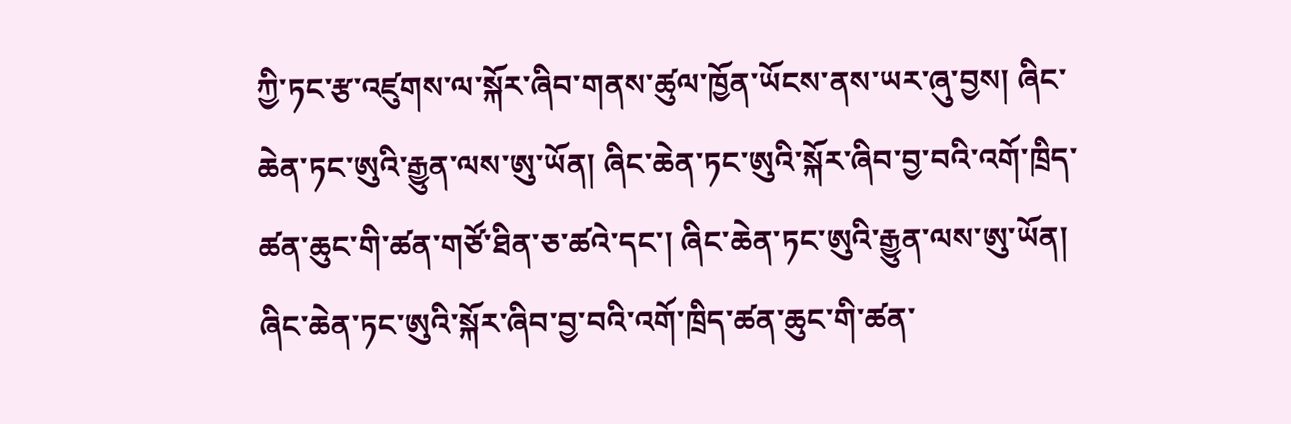ཀྱི་ཏང་རྩ་འཛུགས་ལ་སྐོར་ཞིབ་གནས་ཚུལ་ཁྱོན་ཡོངས་ནས་ཡར་ཞུ་བྱས། ཞིང་ཆེན་ཏང་ཨུའི་རྒྱུན་ལས་ཨུ་ཡོན། ཞིང་ཆེན་ཏང་ཨུའི་སྐོར་ཞིབ་བྱ་བའི་འགོ་ཁྲིད་ཚན་ཆུང་གི་ཚན་གཙོ་ཐིན་ཅ་ཚའེ་དང་། ཞིང་ཆེན་ཏང་ཨུའི་རྒྱུན་ལས་ཨུ་ཡོན། ཞིང་ཆེན་ཏང་ཨུའི་སྐོར་ཞིབ་བྱ་བའི་འགོ་ཁྲིད་ཚན་ཆུང་གི་ཚན་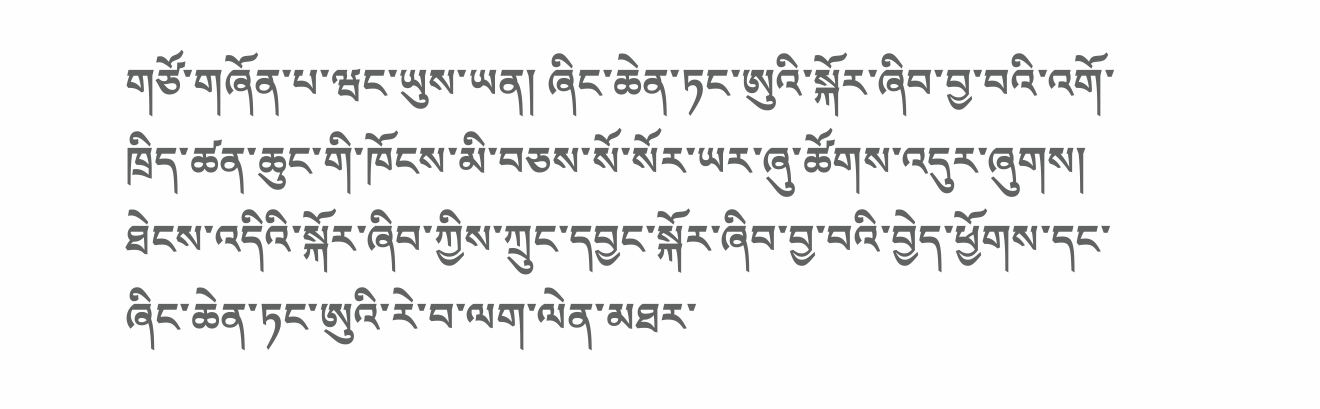གཙོ་གཞོན་པ་ཝང་ཡུས་ཡན། ཞིང་ཆེན་ཏང་ཨུའི་སྐོར་ཞིབ་བྱ་བའི་འགོ་ཁྲིད་ཚན་ཆུང་གི་ཁོངས་མི་བཅས་སོ་སོར་ཡར་ཞུ་ཚོགས་འདུར་ཞུགས།
ཐེངས་འདིའི་སྐོར་ཞིབ་ཀྱིས་ཀྲུང་དབྱང་སྐོར་ཞིབ་བྱ་བའི་བྱེད་ཕྱོགས་དང་ཞིང་ཆེན་ཏང་ཨུའི་རེ་བ་ལག་ལེན་མཐར་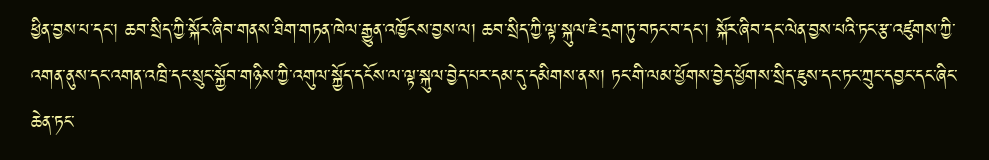ཕྱིན་བྱས་པ་དང་། ཆབ་སྲིད་ཀྱི་སྐོར་ཞིབ་གནས་ཐིག་གཏན་ཁེལ་རྒྱུན་འཁྱོངས་བྱས་ལ། ཆབ་སྲིད་ཀྱི་ལྟ་སྐུལ་ཇེ་དྲག་ཏུ་བཏང་བ་དང་། སྐོར་ཞིབ་དང་ལེན་བྱས་པའི་ཏང་རྩ་འཛུགས་ཀྱི་འགན་ནུས་དང་འགན་འཁྲི་དང་སྲུང་སྐྱོབ་གཉིས་ཀྱི་འགུལ་སྐྱོད་དངོས་ལ་ལྟ་སྐུལ་བྱེད་པར་དམ་དུ་དམིགས་ནས། ཏང་གི་ལམ་ཕྱོགས་བྱེད་ཕྱོགས་སྲིད་ཇུས་དང་ཏང་ཀྲུང་དབྱང་དང་ཞིང་ཆེན་ཏང་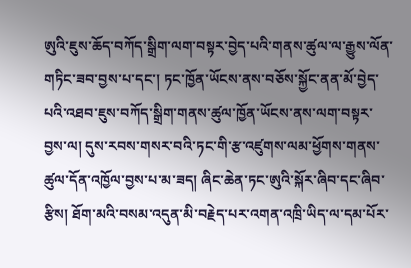ཨུའི་ཇུས་ཆོད་བཀོད་སྒྲིག་ལག་བསྟར་བྱེད་པའི་གནས་ཚུལ་ལ་རྒྱུས་ལོན་གཏིང་ཟབ་བྱས་པ་དང་། ཏང་ཁྱོན་ཡོངས་ནས་བཅོས་སྐྱོང་ནན་མོ་བྱེད་པའི་འཐབ་ཇུས་བཀོད་སྒྲིག་གནས་ཚུལ་ཁྱོན་ཡོངས་ནས་ལག་བསྟར་བྱས་ལ། དུས་རབས་གསར་བའི་ཏང་གི་རྩ་འཛུགས་ལམ་ཕྱོགས་གནས་ཚུལ་དོན་འཁྱོལ་བྱས་པ་མ་ཟད། ཞིང་ཆེན་ཏང་ཨུའི་སྐོར་ཞིབ་དང་ཞིབ་རྩིས། ཐོག་མའི་བསམ་འདུན་མི་བརྗེད་པར་འགན་འཁྲི་ཡིད་ལ་དམ་པོར་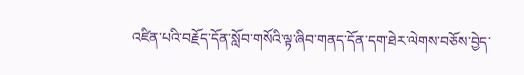འཛིན་པའི་བརྗོད་དོན་སློབ་གསོའི་ལྟ་ཞིབ་གནད་དོན་དག་ཐེར་ལེགས་བཅོས་བྱེད་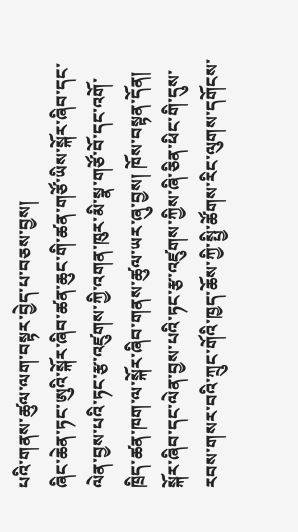པའི་གནས་ཚུལ་ལག་བསྟར་བྱེད་པ་བཅས་བྱས།
ཞིང་ཆེན་ཏང་ཨུའི་སྐོར་ཞིབ་ཚན་ཆུང་གི་ཚན་གཙོ་ཡིས་སྐོར་ཞིབ་དང་ལེན་བྱས་པའི་ཏང་རྩ་འཛུགས་ཀྱི་འགན་ཁུར་མི་སྣ་གཙོ་བོ་དང་འགོ་ཁྲིད་ཚན་ཁག་ལ་སྐོར་ཞིབ་གནས་ཚུལ་ཡར་ཞུ་བྱས། ཁོས་བསྟན་དོན། སྐོར་ཞིབ་དང་ལེན་བྱས་པའི་ཏང་རྩ་འཛུགས་ཀྱིས་ཞི་ཅིན་ཕིང་གི་དུས་རབས་གསར་བའི་ཀྲུང་གོའི་ཁྱད་ཆོས་ཀྱི་སྤྱི་ཚོགས་རིང་ལུགས་དགོངས་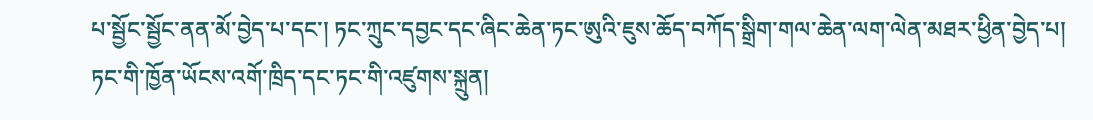པ་སྦྱོང་སྦྱོང་ནན་མོ་བྱེད་པ་དང་། ཏང་ཀྲུང་དབྱང་དང་ཞིང་ཆེན་ཏང་ཨུའི་ཇུས་ཆོད་བཀོད་སྒྲིག་གལ་ཆེན་ལག་ལེན་མཐར་ཕྱིན་བྱེད་པ། ཏང་གི་ཁྱོན་ཡོངས་འགོ་ཁྲིད་དང་ཏང་གི་འཛུགས་སྐྲུན།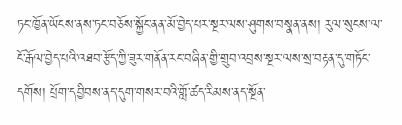ཏང་ཁྱོན་ཡོངས་ནས་ཏང་བཅོས་སྐྱོང་ནན་མོ་བྱེད་པར་སྔར་ལས་ཤུགས་བསྣན་ནས། རུལ་སུངས་ལ་ངོ་རྒོལ་བྱེད་པའི་འཐབ་རྩོད་ཀྱི་ཟུར་གནོན་རང་བཞིན་གྱི་གྲུབ་འབྲས་སྔར་ལས་སྲ་བརྟན་དུ་གཏོང་དགོས། པྲོག་དབྱིབས་ནད་དུག་གསར་བའི་གློ་ཚད་རིམས་ནད་སྔོན་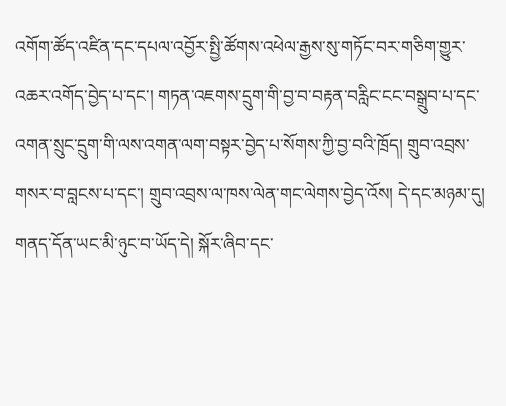འགོག་ཚོད་འཛིན་དང་དཔལ་འབྱོར་སྤྱི་ཚོགས་འཕེལ་རྒྱས་སུ་གཏོང་བར་གཅིག་གྱུར་འཆར་འགོད་བྱེད་པ་དང་། གཏན་འཇགས་དྲུག་གི་བྱ་བ་བརྟན་བརླིང་ངང་བསྒྲུབ་པ་དང་འགན་སྲུང་དྲུག་གི་ལས་འགན་ལག་བསྟར་བྱེད་པ་སོགས་ཀྱི་བྱ་བའི་ཁྲོད། གྲུབ་འབྲས་གསར་བ་བླངས་པ་དང་། གྲུབ་འབྲས་ལ་ཁས་ལེན་གང་ལེགས་བྱེད་འོས། དེ་དང་མཉམ་དུ། གནད་དོན་ཡང་མི་ཉུང་བ་ཡོད་དེ། སྐོར་ཞིབ་དང་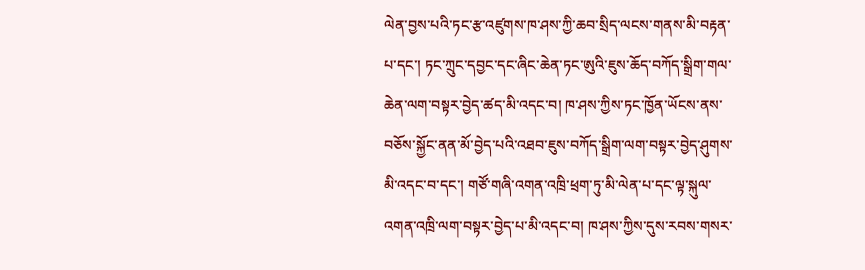ལེན་བྱས་པའི་ཏང་རྩ་འཛུགས་ཁ་ཤས་ཀྱི་ཆབ་སྲིད་ལངས་གནས་མི་བརྟན་པ་དང་། ཏང་ཀྲུང་དབྱང་དང་ཞིང་ཆེན་ཏང་ཨུའི་ཇུས་ཆོད་བཀོད་སྒྲིག་གལ་ཆེན་ལག་བསྟར་བྱེད་ཚད་མི་འདང་བ། ཁ་ཤས་ཀྱིས་ཏང་ཁྱོན་ཡོངས་ནས་བཅོས་སྐྱོང་ནན་མོ་བྱེད་པའི་འཐབ་ཇུས་བཀོད་སྒྲིག་ལག་བསྟར་བྱེད་ཤུགས་མི་འདང་བ་དང་། གཙོ་གཞི་འགན་འཁྲི་ཕྲག་ཏུ་མི་ལེན་པ་དང་ལྟ་སྐུལ་འགན་འཁྲི་ལག་བསྟར་བྱེད་པ་མི་འདང་བ། ཁ་ཤས་ཀྱིས་དུས་རབས་གསར་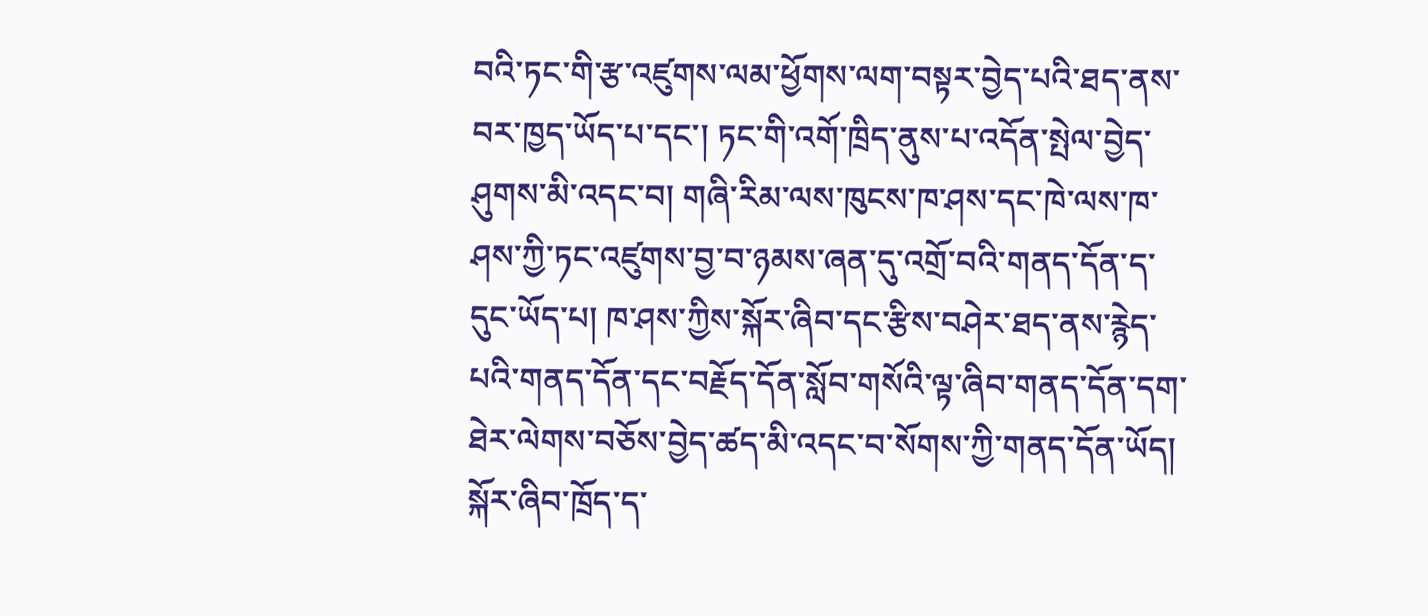བའི་ཏང་གི་རྩ་འཛུགས་ལམ་ཕྱོགས་ལག་བསྟར་བྱེད་པའི་ཐད་ནས་བར་ཁྱད་ཡོད་པ་དང་། ཏང་གི་འགོ་ཁྲིད་ནུས་པ་འདོན་སྤེལ་བྱེད་ཤུགས་མི་འདང་བ། གཞི་རིམ་ལས་ཁུངས་ཁ་ཤས་དང་ཁེ་ལས་ཁ་ཤས་ཀྱི་ཏང་འཛུགས་བྱ་བ་ཉམས་ཞན་དུ་འགྲོ་བའི་གནད་དོན་ད་དུང་ཡོད་པ། ཁ་ཤས་ཀྱིས་སྐོར་ཞིབ་དང་རྩིས་བཤེར་ཐད་ནས་རྙེད་པའི་གནད་དོན་དང་བརྗོད་དོན་སློབ་གསོའི་ལྟ་ཞིབ་གནད་དོན་དག་ཐེར་ལེགས་བཅོས་བྱེད་ཚད་མི་འདང་བ་སོགས་ཀྱི་གནད་དོན་ཡོད། སྐོར་ཞིབ་ཁྲོད་ད་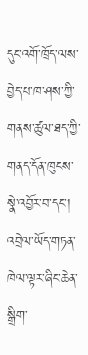དུང་འགོ་ཁྲོད་ལས་བྱེད་པ་ཁ་ཤས་ཀྱི་གནས་ཚུལ་ཐད་ཀྱི་གནད་དོན་ཁུངས་སྣེ་འབྱོར་བ་དང་། འབྲེལ་ཡོད་གཏན་ཁེལ་ལྟར་ཞིང་ཆེན་སྒྲིག་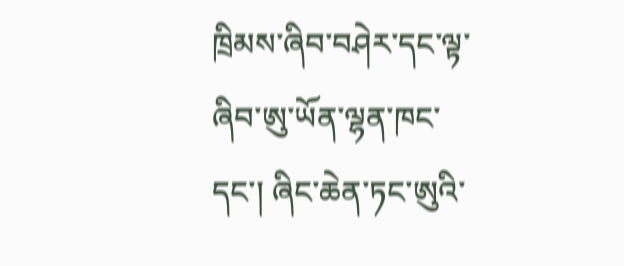ཁྲིམས་ཞིབ་བཤེར་དང་ལྟ་ཞིབ་ཨུ་ཡོན་ལྷན་ཁང་དང་། ཞིང་ཆེན་ཏང་ཨུའི་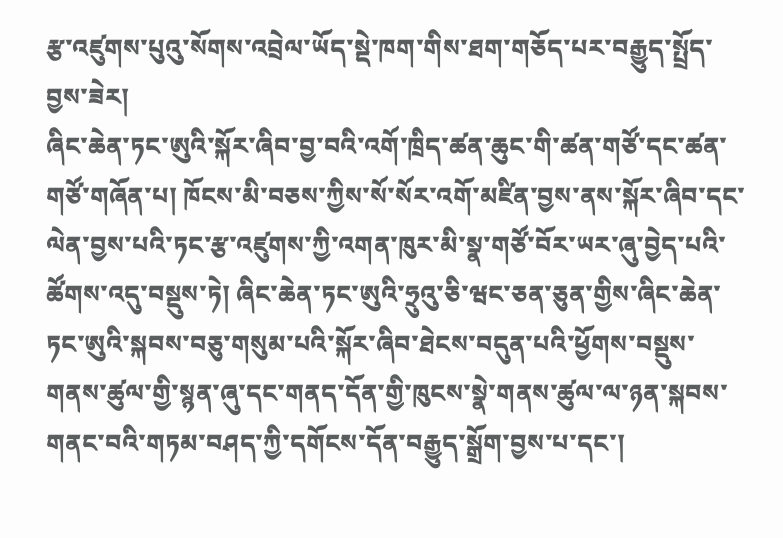རྩ་འཛུགས་པུའུ་སོགས་འབྲེལ་ཡོད་སྡེ་ཁག་གིས་ཐག་གཅོད་པར་བརྒྱུད་སྤྲོད་བྱས་ཟེར།
ཞིང་ཆེན་ཏང་ཨུའི་སྐོར་ཞིབ་བྱ་བའི་འགོ་ཁྲིད་ཚན་ཆུང་གི་ཚན་གཙོ་དང་ཚན་གཙོ་གཞོན་པ། ཁོངས་མི་བཅས་ཀྱིས་སོ་སོར་འགོ་མཛིན་བྱས་ནས་སྐོར་ཞིབ་དང་ལེན་བྱས་པའི་ཏང་རྩ་འཛུགས་ཀྱི་འགན་ཁུར་མི་སྣ་གཙོ་བོར་ཡར་ཞུ་བྱེད་པའི་ཚོགས་འདུ་བསྡུས་ཏེ། ཞིང་ཆེན་ཏང་ཨུའི་ཧྲུའུ་ཅི་ཝང་ཅན་ཅུན་གྱིས་ཞིང་ཆེན་ཏང་ཨུའི་སྐབས་བཅུ་གསུམ་པའི་སྐོར་ཞིབ་ཐེངས་བདུན་པའི་ཕྱོགས་བསྡུས་གནས་ཚུལ་གྱི་སྙན་ཞུ་དང་གནད་དོན་གྱི་ཁུངས་སྣེ་གནས་ཚུལ་ལ་ཉན་སྐབས་གནང་བའི་གཏམ་བཤད་ཀྱི་དགོངས་དོན་བརྒྱུད་སྒྲོག་བྱས་པ་དང་།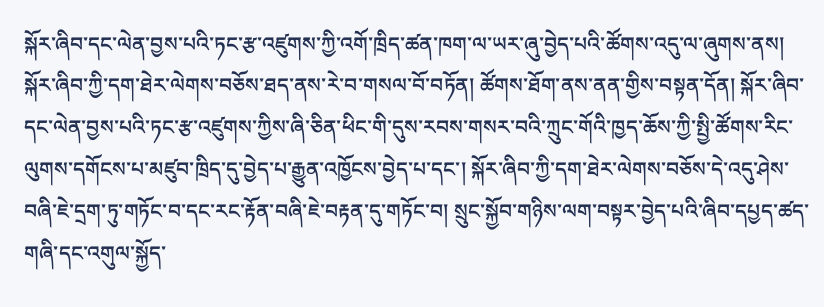སྐོར་ཞིབ་དང་ལེན་བྱས་པའི་ཏང་རྩ་འཛུགས་ཀྱི་འགོ་ཁྲིད་ཚན་ཁག་ལ་ཡར་ཞུ་བྱེད་པའི་ཚོགས་འདུ་ལ་ཞུགས་ནས། སྐོར་ཞིབ་ཀྱི་དག་ཐེར་ལེགས་བཅོས་ཐད་ནས་རེ་བ་གསལ་བོ་བཏོན། ཚོགས་ཐོག་ནས་ནན་གྱིས་བསྟན་དོན། སྐོར་ཞིབ་དང་ལེན་བྱས་པའི་ཏང་རྩ་འཛུགས་ཀྱིས་ཞི་ཅིན་ཕིང་གི་དུས་རབས་གསར་བའི་ཀྲུང་གོའི་ཁྱད་ཆོས་ཀྱི་སྤྱི་ཚོགས་རིང་ལུགས་དགོངས་པ་མཛུབ་ཁྲིད་དུ་བྱེད་པ་རྒྱུན་འཁྱོངས་བྱེད་པ་དང་། སྐོར་ཞིབ་ཀྱི་དག་ཐེར་ལེགས་བཅོས་དེ་འདུ་ཤེས་བཞི་ཇེ་དྲག་ཏུ་གཏོང་བ་དང་རང་རྟོན་བཞི་ཇེ་བརྟན་དུ་གཏོང་བ། སྲུང་སྐྱོབ་གཉིས་ལག་བསྟར་བྱེད་པའི་ཞིབ་དཔྱད་ཚད་གཞི་དང་འགུལ་སྐྱོད་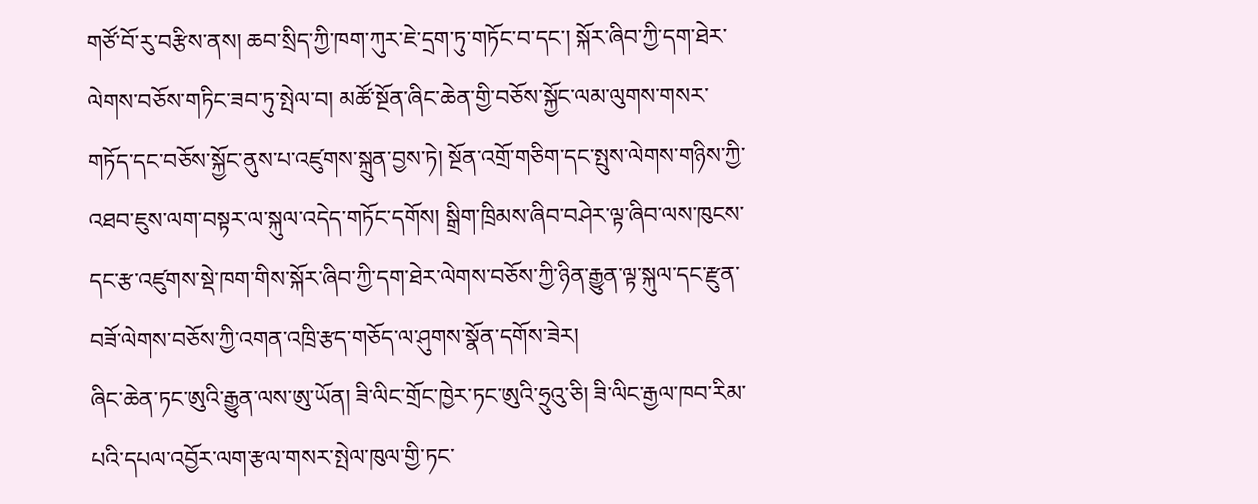གཙོ་བོ་རུ་བརྩིས་ནས། ཆབ་སྲིད་ཀྱི་ཁག་ཀུར་ཇེ་དྲག་ཏུ་གཏོང་བ་དང་། སྐོར་ཞིབ་ཀྱི་དག་ཐེར་ལེགས་བཅོས་གཏིང་ཟབ་ཏུ་སྤེལ་བ། མཚོ་སྔོན་ཞིང་ཆེན་གྱི་བཅོས་སྐྱོང་ལམ་ལུགས་གསར་གཏོད་དང་བཅོས་སྐྱོང་ནུས་པ་འཛུགས་སྐྲུན་བྱས་ཏེ། སྔོན་འགྲོ་གཅིག་དང་སྤུས་ལེགས་གཉིས་ཀྱི་འཐབ་ཇུས་ལག་བསྟར་ལ་སྐུལ་འདེད་གཏོང་དགོས། སྒྲིག་ཁྲིམས་ཞིབ་བཤེར་ལྟ་ཞིབ་ལས་ཁུངས་དང་རྩ་འཛུགས་སྡེ་ཁག་གིས་སྐོར་ཞིབ་ཀྱི་དག་ཐེར་ལེགས་བཅོས་ཀྱི་ཉིན་རྒྱུན་ལྟ་སྐུལ་དང་རྫུན་བཟོ་ལེགས་བཅོས་ཀྱི་འགན་འཁྲི་རྩད་གཅོད་ལ་ཤུགས་སྣོན་དགོས་ཟེར།
ཞིང་ཆེན་ཏང་ཨུའི་རྒྱུན་ལས་ཨུ་ཡོན། ཟི་ལིང་གྲོང་ཁྱེར་ཏང་ཨུའི་ཧྲུའུ་ཅི། ཟི་ལིང་རྒྱལ་ཁབ་རིམ་པའི་དཔལ་འབྱོར་ལག་རྩལ་གསར་སྤེལ་ཁུལ་གྱི་ཏང་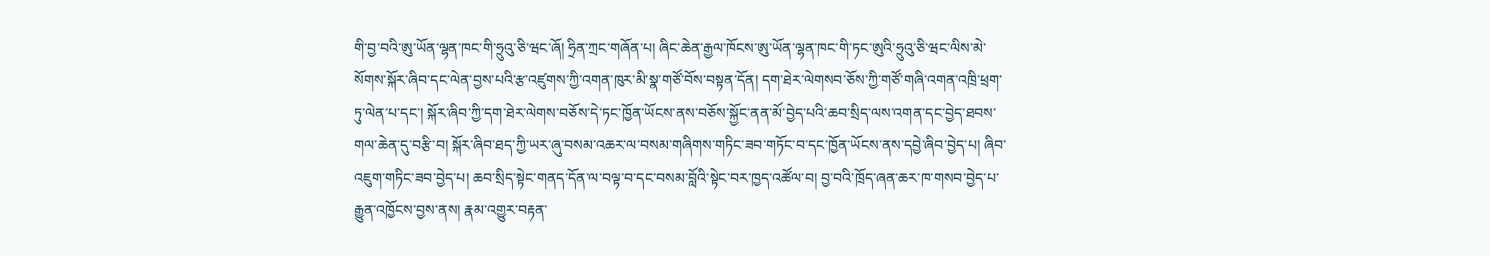གི་བྱ་བའི་ཨུ་ཡོན་ལྷན་ཁང་གི་ཧྲུའུ་ཅི་ཝང་ཞོ། ཧྲིན་ཀྲང་གཞོན་པ། ཞིང་ཆེན་རྒྱལ་ཁོངས་ཨུ་ཡོན་ལྷན་ཁང་གི་ཏང་ཨུའི་ཧྲུའུ་ཅི་ཝང་ལིས་མེ་སོགས་སྐོར་ཞིབ་དང་ལེན་བྱས་པའི་རྩ་འཛུགས་ཀྱི་འགན་ཁུར་མི་སྣ་གཙོ་བོས་བསྟན་དོན། དག་ཐེར་ལེགསབ་ཅོས་ཀྱི་གཙོ་གཞི་འགན་འཁྲི་ཕྲག་ཏུ་ལེན་པ་དང་། སྐོར་ཞིབ་ཀྱི་དག་ཐེར་ལེགས་བཅོས་དེ་ཏང་ཁྱོན་ཡོངས་ནས་བཅོས་སྐྱོང་ནན་མོ་བྱེད་པའི་ཆབ་སྲིད་ལས་འགན་དང་བྱེད་ཐབས་གལ་ཆེན་དུ་བརྩི་བ། སྐོར་ཞིབ་ཐད་ཀྱི་ཡར་ཞུ་བསམ་འཆར་ལ་བསམ་གཞིགས་གཏིང་ཟབ་གཏོང་བ་དང་ཁྱོན་ཡོངས་ནས་དབྱེ་ཞིབ་བྱེད་པ། ཞིབ་འཇུག་གཏིང་ཟབ་བྱེད་པ། ཆབ་སྲིད་སྟེང་གནད་དོན་ལ་བལྟ་བ་དང་བསམ་བློའི་སྟེང་བར་ཁྱད་འཚོལ་བ། བྱ་བའི་ཁྲོད་ཞན་ཆར་ཁ་གསབ་བྱེད་པ་རྒྱུན་འཁྱོངས་བྱས་ནས། རྣམ་འགྱུར་བརྟན་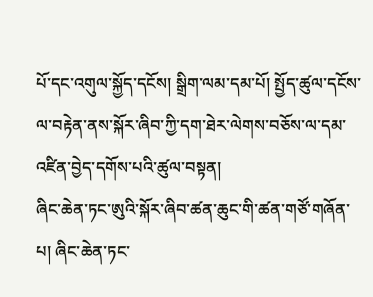པོ་དང་འགུལ་སྐྱོད་དངོས། སྒྲིག་ལམ་དམ་པོ། སྤྱོད་ཚུལ་དངོས་ལ་བརྟེན་ནས་སྐོར་ཞིབ་ཀྱི་དག་ཐེར་ལེགས་བཅོས་ལ་དམ་འཛིན་བྱེད་དགོས་པའི་ཚུལ་བསྟན།
ཞིང་ཆེན་ཏང་ཨུའི་སྐོར་ཞིབ་ཚན་ཆུང་གི་ཚན་གཙོ་གཞོན་པ། ཞིང་ཆེན་ཏང་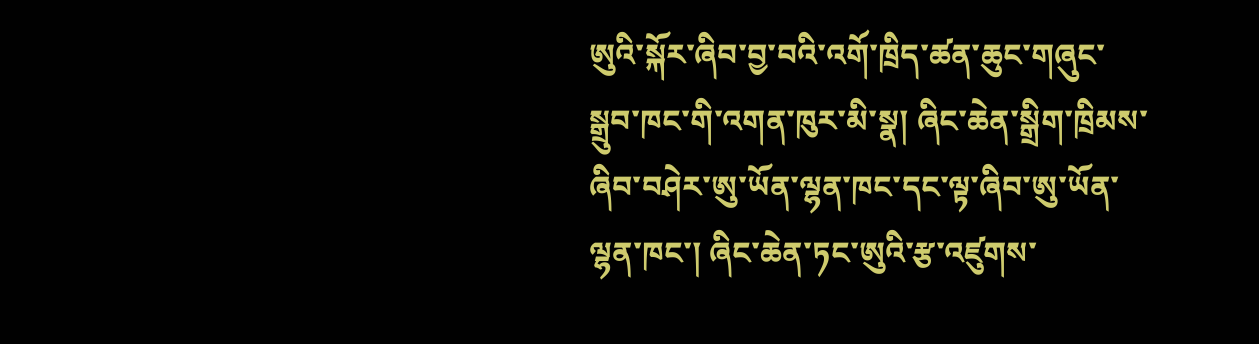ཨུའི་སྐོར་ཞིབ་བྱ་བའི་འགོ་ཁྲིད་ཚན་ཆུང་གཞུང་སྒྲུབ་ཁང་གི་འགན་ཁུར་མི་སྣ། ཞིང་ཆེན་སྒྲིག་ཁྲིམས་ཞིབ་བཤེར་ཨུ་ཡོན་ལྷན་ཁང་དང་ལྟ་ཞིབ་ཨུ་ཡོན་ལྷན་ཁང་། ཞིང་ཆེན་ཏང་ཨུའི་རྩ་འཛུགས་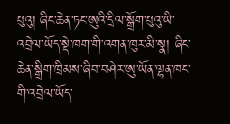པུའུ། ཞིང་ཆེན་ཏང་ཨུའི་དྲིལ་སྒྲོག་པུའུ་ཡི་འབྲེལ་ཡོད་སྡེ་ཁག་གི་འགན་ཁུར་མི་སྣ། ཞིང་ཆེན་སྒྲིག་ཁྲིམས་ཞིབ་བཤེར་ཨུ་ཡོན་ལྷན་ཁང་གི་འབྲེལ་ཡོད་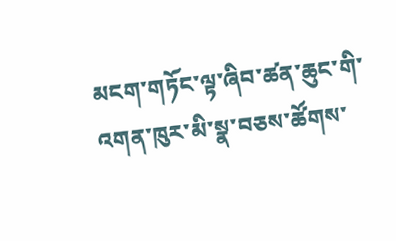མངག་གཏོང་ལྟ་ཞིབ་ཚན་ཆུང་གི་འགན་ཁུར་མི་སྣ་བཅས་ཚོགས་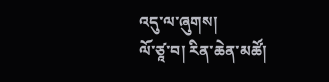འདུ་ལ་ཞུགས།
ལོ་ཙཱ་བ། རིན་ཆེན་མཚོ།